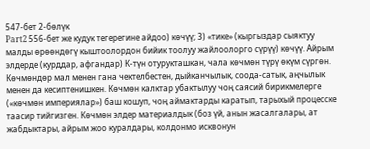547-бет 2-бөлүк
Part2 556-бет же кудук тегерегине айдоо) көчүү; 3) «тике» (кыргыздар сыяктуу малды өрөөндөгү кыштоолордон бийик тоолуу жайлоолорго сүрүү) көчүү. Айрым элдерде (курддар, афгандар) К-түн отурукташкан, чала көчмөн түрү өкүм сүргөн. Көчмөндөр мал менен гана чектелбестен, дыйканчылык, соода-сатык, аңчылык менен да кесиптенишкен. Көчмөн калктар убактылуу чоң саясий бирикмелерге («көчмөн империялар») баш кошуп, чоң аймактарды каратып, тарыхый процесске таасир тийгизген. Көчмөн элдер материалдык (боз үй, анын жасалгалары, ат жабдыктары, айрым жоо куралдары, колдонмо исквонун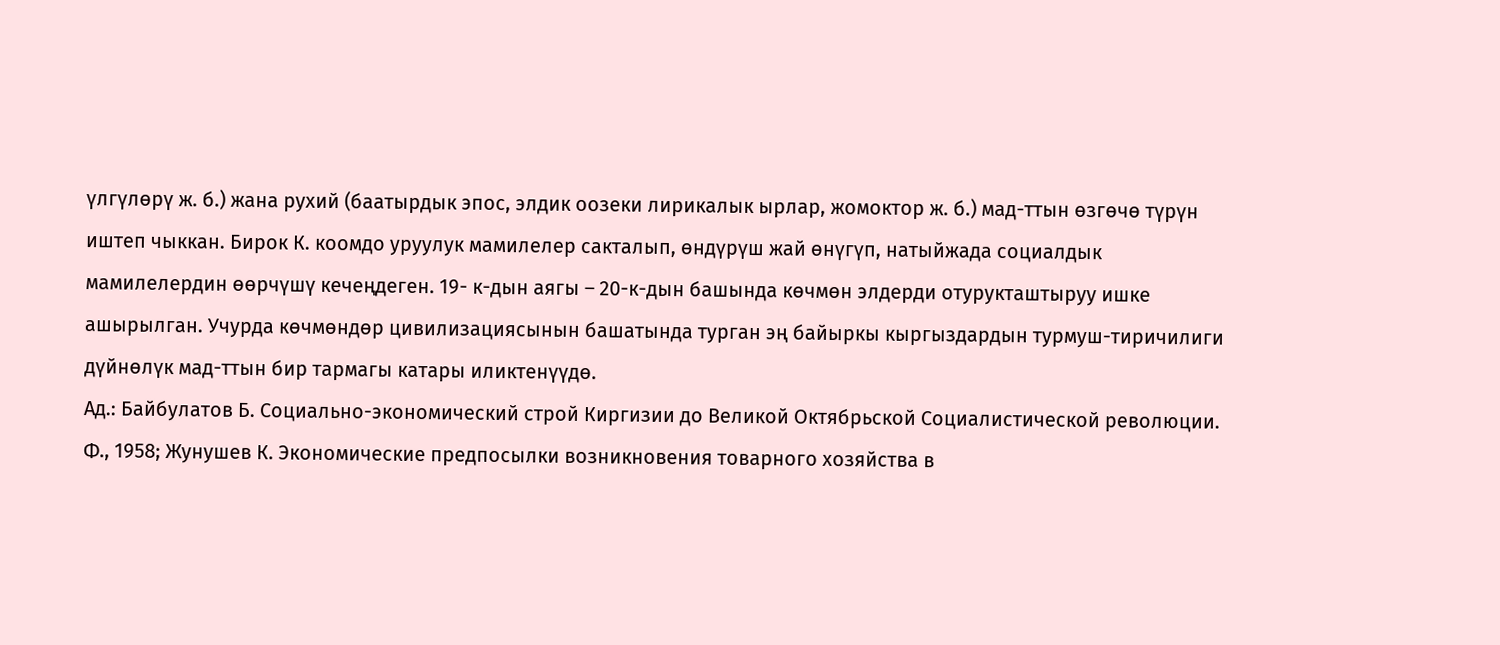үлгүлөрү ж. б.) жана рухий (баатырдык эпос, элдик оозеки лирикалык ырлар, жомоктор ж. б.) мад-ттын өзгөчө түрүн иштеп чыккан. Бирок К. коомдо уруулук мамилелер сакталып, өндүрүш жай өнүгүп, натыйжада социалдык мамилелердин өөрчүшү кечеңдеген. 19- к-дын аягы – 20-к-дын башында көчмөн элдерди отурукташтыруу ишке ашырылган. Учурда көчмөндөр цивилизациясынын башатында турган эң байыркы кыргыздардын турмуш-тиричилиги дүйнөлүк мад-ттын бир тармагы катары иликтенүүдө.
Ад.: Байбулатов Б. Социально-экономический строй Киргизии до Великой Октябрьской Социалистической революции. Ф., 1958; Жунушев К. Экономические предпосылки возникновения товарного хозяйства в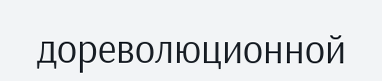дореволюционной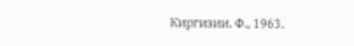Киргизии. Ф., 1963.